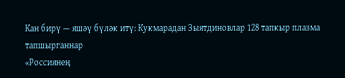Кан бирү — яшәү бүләк итү: Кукмарадан Зыятдиновлар 128 тапкыр плазма тапшырганнар
«Россиянең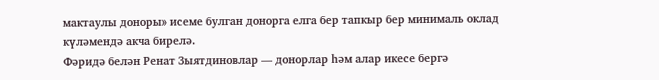мактаулы доноры» исеме булган донорга елга бер тапкыр бер минималь оклад күләмендә акча бирелә.
Фәридә белән Ренат Зыятдиновлар — донорлар һәм алар икесе бергә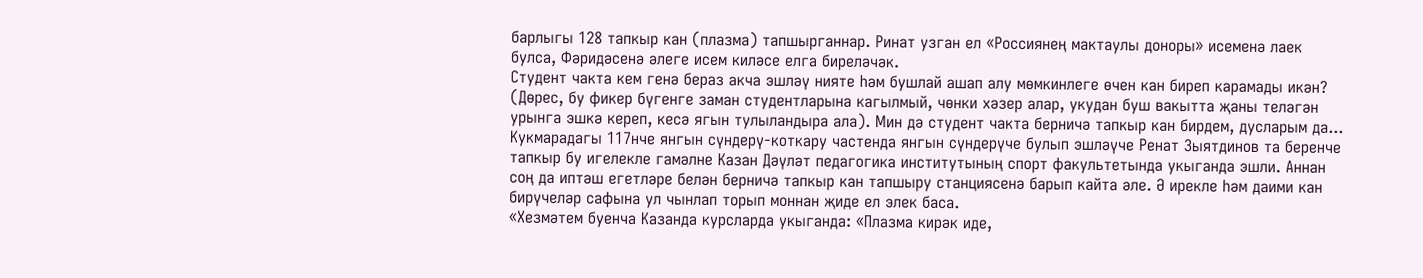барлыгы 128 тапкыр кан (плазма) тапшырганнар. Ринат узган ел «Россиянең мактаулы доноры» исеменә лаек булса, Фәридәсенә әлеге исем киләсе елга биреләчәк.
Студент чакта кем генә бераз акча эшләү нияте һәм бушлай ашап алу мөмкинлеге өчен кан биреп карамады икән? (Дөрес, бу фикер бүгенге заман студентларына кагылмый, чөнки хәзер алар, укудан буш вакытта җаны теләгән урынга эшкә кереп, кесә ягын тулыландыра ала). Мин дә студент чакта берничә тапкыр кан бирдем, дусларым да...
Кукмарадагы 117нче янгын сүндерү-коткару частенда янгын сүндерүче булып эшләүче Ренат Зыятдинов та беренче тапкыр бу игелекле гамәлне Казан Дәүләт педагогика институтының спорт факультетында укыганда эшли. Аннан соң да иптәш егетләре белән берничә тапкыр кан тапшыру станциясенә барып кайта әле. Ә ирекле һәм даими кан бирүчеләр сафына ул чынлап торып моннан җиде ел элек баса.
«Хезмәтем буенча Казанда курсларда укыганда: «Плазма кирәк иде,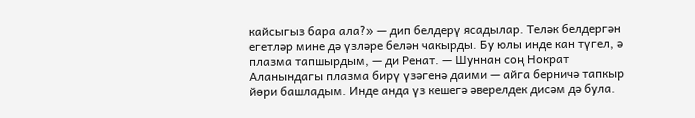кайсыгыз бара ала?» — дип белдерү ясадылар. Теләк белдергән егетләр мине дә үзләре белән чакырды. Бу юлы инде кан түгел, ә плазма тапшырдым, — ди Ренат. — Шуннан соң Нократ Аланындагы плазма бирү үзәгенә даими — айга берничә тапкыр йөри башладым. Инде анда үз кешегә әверелдек дисәм дә була.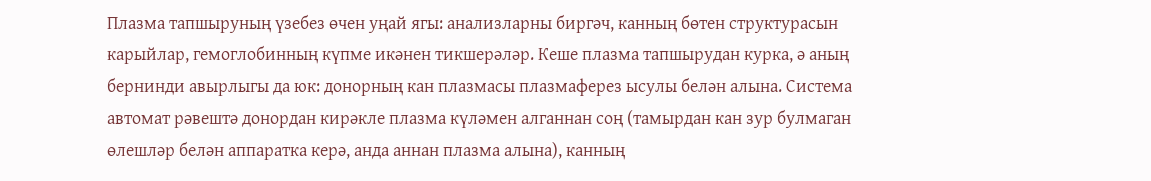Плазма тапшыруның үзебез өчен уңай ягы: анализларны биргәч, канның бөтен структурасын карыйлар, гемоглобинның күпме икәнен тикшерәләр. Кеше плазма тапшырудан курка, ә аның бернинди авырлыгы да юк: донорның кан плазмасы плазмаферез ысулы белән алына. Система автомат рәвештә донордан кирәкле плазма күләмен алганнан соң (тамырдан кан зур булмаган өлешләр белән аппаратка керә, анда аннан плазма алына), канның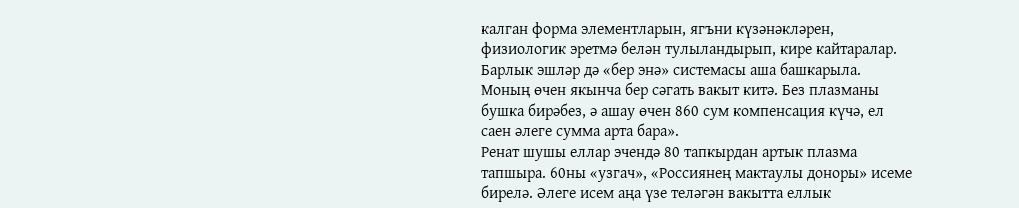калган форма элементларын, ягъни күзәнәкләрен, физиологик эретмә белән тулыландырып, кире кайтаралар. Барлык эшләр дә «бер энә» системасы аша башкарыла. Моның өчен якынча бер сәгать вакыт китә. Без плазманы бушка бирәбез, ә ашау өчен 860 сум компенсация күчә, ел саен әлеге сумма арта бара».
Ренат шушы еллар эчендә 80 тапкырдан артык плазма тапшыра. 60ны «узгач», «Россиянең мактаулы доноры» исеме бирелә. Әлеге исем аңа үзе теләгән вакытта еллык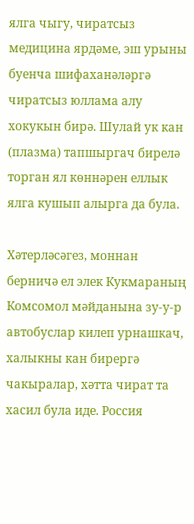ялга чыгу, чиратсыз медицина ярдәме, эш урыны буенча шифаханәләргә чиратсыз юллама алу хокукын бирә. Шулай ук кан (плазма) тапшыргач бирелә торган ял көннәрен еллык ялга кушып алырга да була.

Хәтерләсәгез, моннан берничә ел элек Кукмараның Комсомол мәйданына зу-у-р автобуслар килеп урнашкач, халыкны кан бирергә чакыралар, хәтта чират та хасил була иде. Россия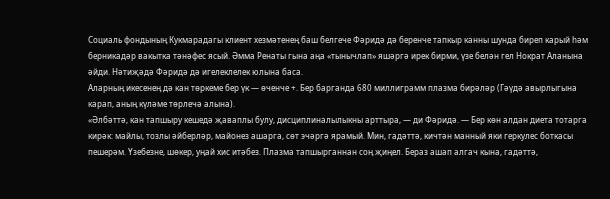Социаль фондының Кукмарадагы клиент хезмәтенең баш белгече Фәридә дә беренче тапкыр канны шунда биреп карый һәм берникадәр вакытка тәнәфес ясый. Әмма Ренаты гына аңа «тынычлап» яшәргә ирек бирми, үзе белән гел Нократ Аланына әйди. Нәтиҗәдә Фәридә дә игелеклелек юлына баса.
Аларның икесенең дә кан төркеме бер үк — өченче +. Бер барганда 680 миллиграмм плазма бирәләр (Гәүдә авырлыгына карап, аның күләме төрлечә алына).
«Әлбәттә, кан тапшыру кешедә җаваплы булу, дисциплиналылыкны арттыра, — ди Фәридә. — Бер көн алдан диета тотарга кирәк: майлы, тозлы әйберләр, майонез ашарга, сөт эчәргә ярамый. Мин, гадәттә, кичтән манный яки геркулес боткасы пешерәм. Үзебезне, шөкер, уңай хис итәбез. Плазма тапшырганнан соң җиңел. Бераз ашап алгач кына, гадәттә,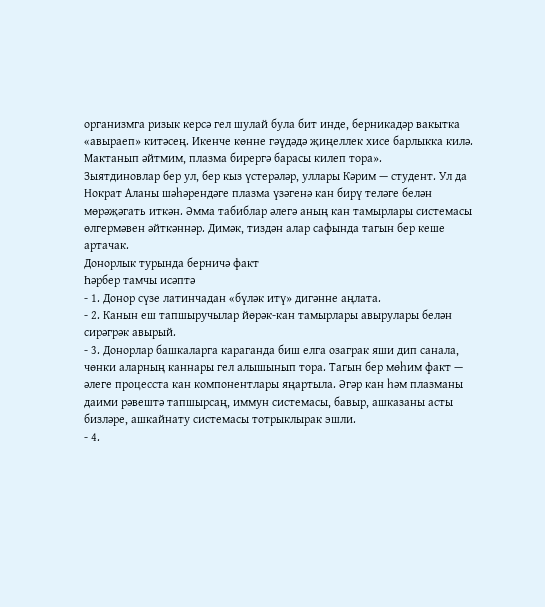организмга ризык керсә гел шулай була бит инде, берникадәр вакытка «авыраеп» китәсең. Икенче көнне гәүдәдә җиңеллек хисе барлыкка килә. Мактанып әйтмим, плазма бирергә барасы килеп тора».
Зыятдиновлар бер ул, бер кыз үстерәләр, уллары Кәрим — студент. Ул да Нократ Аланы шәһәрендәге плазма үзәгенә кан бирү теләге белән мөрәҗәгать иткән. Әмма табиблар әлегә аның кан тамырлары системасы өлгермәвен әйткәннәр. Димәк, тиздән алар сафында тагын бер кеше артачак.
Донорлык турында берничә факт
Һәрбер тамчы исәптә
- 1. Донор сүзе латинчадан «бүләк итү» дигәнне аңлата.
- 2. Канын еш тапшыручылар йөрәк-кан тамырлары авырулары белән сирәгрәк авырый.
- 3. Донорлар башкаларга караганда биш елга озаграк яши дип санала, чөнки аларның каннары гел алышынып тора. Тагын бер мөһим факт — әлеге процесста кан компонентлары яңартыла. Әгәр кан һәм плазманы даими рәвештә тапшырсаң, иммун системасы, бавыр, ашказаны асты бизләре, ашкайнату системасы тотрыклырак эшли.
- 4.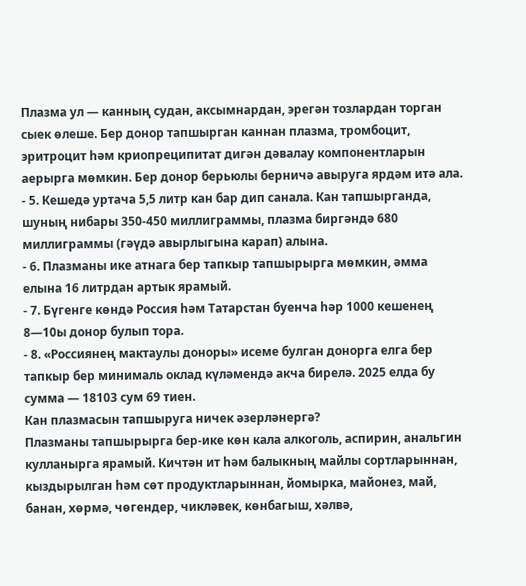Плазма ул — канның судан, аксымнардан, эрегән тозлардан торган сыек өлеше. Бер донор тапшырган каннан плазма, тромбоцит, эритроцит һәм криопреципитат дигән дәвалау компонентларын аерырга мөмкин. Бер донор берьюлы берничә авыруга ярдәм итә ала.
- 5. Кешедә уртача 5,5 литр кан бар дип санала. Кан тапшырганда, шуның нибары 350-450 миллиграммы, плазма биргәндә 680 миллиграммы (гәүдә авырлыгына карап) алына.
- 6. Плазманы ике атнага бер тапкыр тапшырырга мөмкин, әмма елына 16 литрдан артык ярамый.
- 7. Бүгенге көндә Россия һәм Татарстан буенча һәр 1000 кешенең 8—10ы донор булып тора.
- 8. «Россиянең мактаулы доноры» исеме булган донорга елга бер тапкыр бер минималь оклад күләмендә акча бирелә. 2025 елда бу сумма — 18103 сум 69 тиен.
Кан плазмасын тапшыруга ничек әзерләнергә?
Плазманы тапшырырга бер-ике көн кала алкоголь, аспирин, анальгин кулланырга ярамый. Кичтән ит һәм балыкның майлы сортларыннан, кыздырылган һәм сөт продуктларыннан, йомырка, майонез, май, банан, хөрмә, чөгендер, чикләвек, көнбагыш, хәлвә,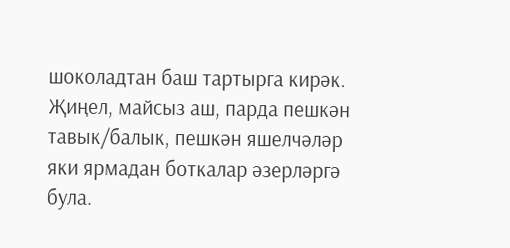шоколадтан баш тартырга кирәк.
Җиңел, майсыз аш, парда пешкән тавык/балык, пешкән яшелчәләр яки ярмадан боткалар әзерләргә була.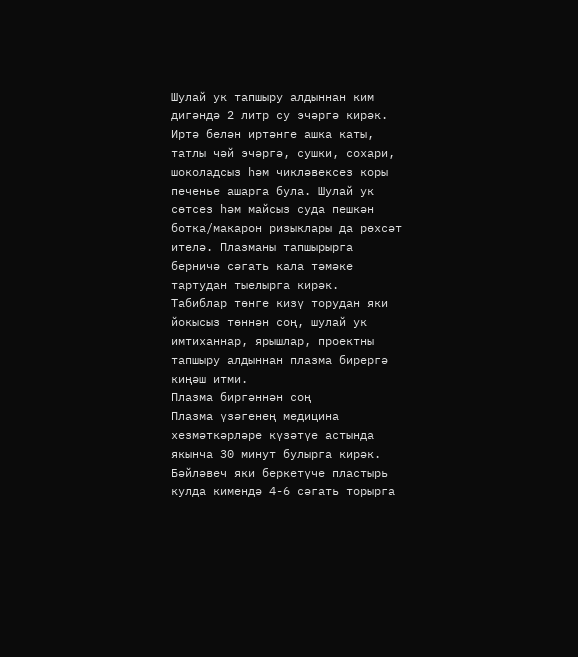Шулай ук тапшыру алдыннан ким дигәндә 2 литр су эчәргә кирәк.
Иртә белән иртәнге ашка каты, татлы чәй эчәргә, сушки, сохари, шоколадсыз һәм чикләвексез коры печенье ашарга була. Шулай ук сөтсез һәм майсыз суда пешкән ботка/макарон ризыклары да рөхсәт ителә. Плазманы тапшырырга берничә сәгать кала тәмәке тартудан тыелырга кирәк.
Табиблар төнге кизү торудан яки йокысыз төннән соң, шулай ук имтиханнар, ярышлар, проектны тапшыру алдыннан плазма бирергә киңәш итми.
Плазма биргәннән соң
Плазма үзәгенең медицина хезмәткәрләре күзәтүе астында якынча 30 минут булырга кирәк. Бәйләвеч яки беркетүче пластырь кулда кимендә 4-6 сәгать торырга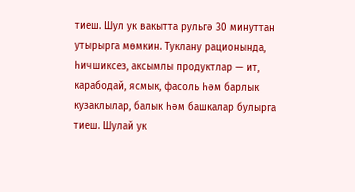тиеш. Шул ук вакытта рульгә 30 минуттан утырырга мөмкин. Туклану рационында, һичшиксез, аксымлы продуктлар — ит, карабодай, ясмык, фасоль һәм барлык кузаклылар, балык һәм башкалар булырга тиеш. Шулай ук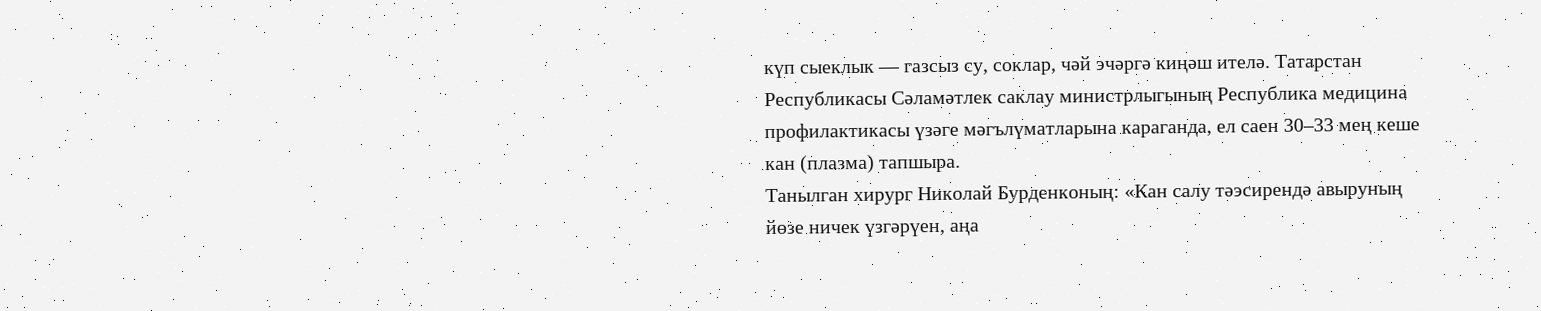күп сыеклык — газсыз су, соклар, чәй эчәргә киңәш ителә. Татарстан Республикасы Сәламәтлек саклау министрлыгының Республика медицина профилактикасы үзәге мәгълүматларына караганда, ел саен 30–33 мең кеше кан (плазма) тапшыра.
Танылган хирург Николай Бурденконың: «Кан салу тәэсирендә авыруның йөзе ничек үзгәрүен, аңа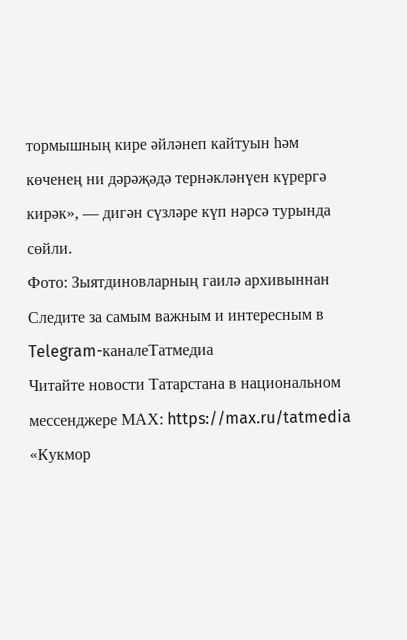тормышның кире әйләнеп кайтуын һәм көченең ни дәрәҗәдә тернәкләнүен күрергә кирәк», — дигән сүзләре күп нәрсә турында сөйли.
Фото: Зыятдиновларның гаилә архивыннан
Следите за самым важным и интересным в Telegram-каналеТатмедиа
Читайте новости Татарстана в национальном мессенджере MАХ: https://max.ru/tatmedia
«Кукмор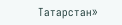Татарстан»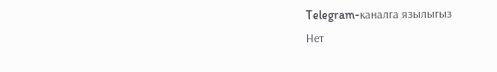Telegram-каналга язылыгыз
Нет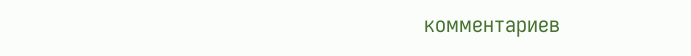комментариев